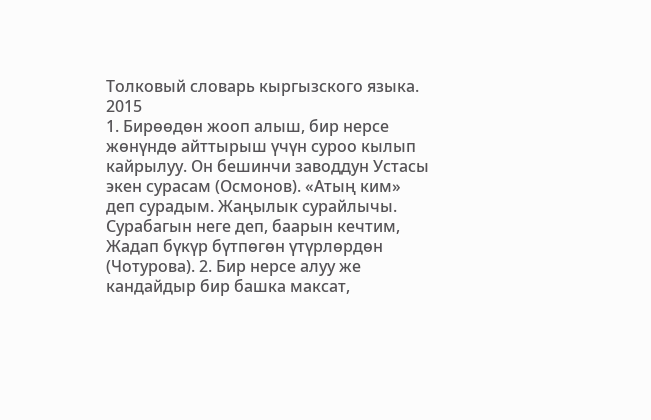Толковый словарь кыргызского языка. 2015
1. Бирөөдөн жооп алыш, бир нерсе жөнүндө айттырыш үчүн суроо кылып кайрылуу. Он бешинчи заводдун Устасы экен сурасам (Осмонов). «Атың ким» деп сурадым. Жаңылык сурайлычы. Сурабагын неге деп, баарын кечтим, Жадап бүкүр бүтпөгөн үтүрлөрдөн (Чотурова). 2. Бир нерсе алуу же кандайдыр бир башка максат,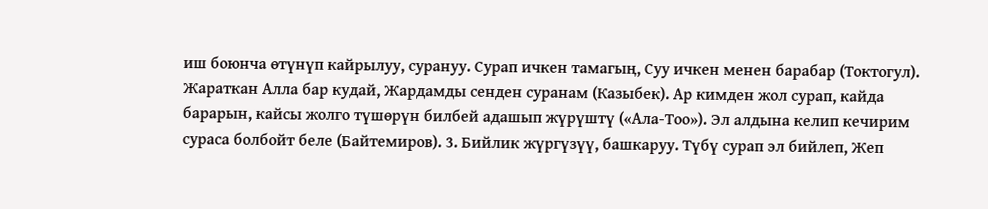иш боюнча өтүнүп кайрылуу, сурануу. Сурап ичкен тамагың, Суу ичкен менен барабар (Токтогул). Жараткан Алла бар кудай, Жардамды сенден суранам (Казыбек). Ар кимден жол сурап, кайда барарын, кайсы жолго түшөрүн билбей адашып жүрүштү («Ала-Тоо»). Эл алдына келип кечирим сураса болбойт беле (Байтемиров). 3. Бийлик жүргүзүү, башкаруу. Түбү сурап эл бийлеп, Жеп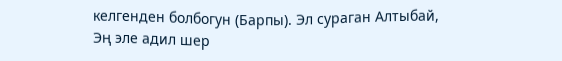келгенден болбогун (Барпы). Эл сураган Алтыбай, Эң эле адил шер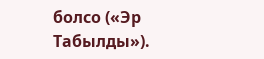болсо («Эр Табылды»).